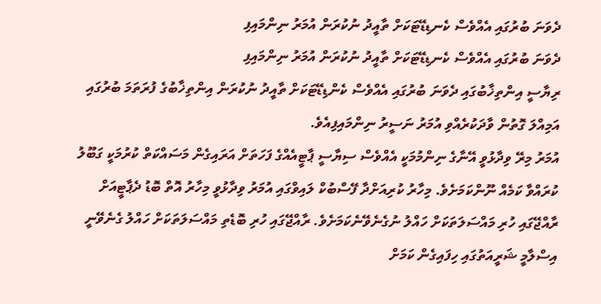ދެވަނަ ބުރުގައި އެއްވެސް ކެނޑިޑޭޓަކަށް ތާއީދު ނުކުރަން އުމަރު ނިންމައިފި
ދެވަނަ ބުރުގައި އެއްވެސް ކެނޑިޑޭޓަކަށް ތާއީދު ނުކުރަން އުމަރު ނިންމައިފި
ރިޔާސީ އިންތިޚާބުގައި ދެވަނަ ބުރުގައި އެއްވެސް ކެންޑިޑޭޓަކަށް ތާއީދު ނުކުރަން އިންތިޚާބުގެ ފުރަތަމަ ބުރުގައި އަމިއްލަ ގޮތުން ވާދަކުރެއްވި އުމަރު ނަސީރު ނިންމައިފިއެވެ.
އުމަރު މިރޭ ވިދާޅުވީ އޭނާގެ ނިންމުމަކީ އެއްވެސް ސިޔާސީ ޕާޓީއެއްގެ ފަހަތަށް އަރައިގެން މަސައްކަތް ކުރުމަކީ ގަބޫލު ކުރައްވާ ކަމެއް ނޫންކަމަށެވެ. މިހާރު ކުރިއަށްދާ ފޭސްބުކް ލައިވްގައި އުމަރު ވިދާޅުވީ މިހާރު އޮތް ބޮޑު ދެޕާޓީއަށް ރާއްޖޭގައި ހުރި މައްސަލަތަކަށް ހައްލު ނުގެނެވޭނެކަމަށެވެ. ރާއްޖޭގައި ހުރި ބޮޑެތި މައްސަލަތަކަށް ހައްލު ގެނެވޭނީ އިސްލާމީ ޝަރީއަތުގައި ހިފައިގެން ކަމަށް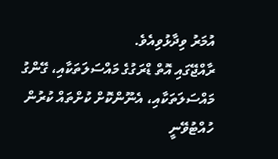އުމަރު ވިދާޅުވިއެވެ.
ރާއްޖޭގައި އޮތް ޑްރަގުގެ މައްސަލަތަކާއި، ގޭންގު މައްސަލަތަކާއި، އެނޫންކޮށް ކުށްތައް ކުރުން ހުއްޓުވޭނީ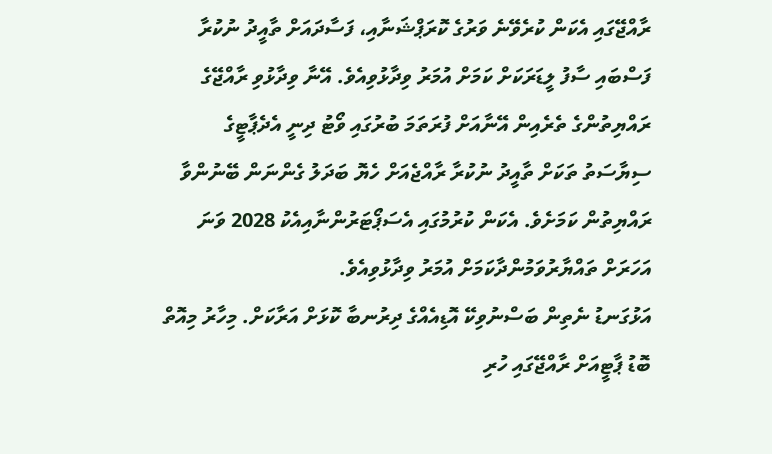ރާއްޖޭގައި އެކަން ކުރެވޭނެ ވަރުގެ ކޮރަޕްޝަނާއި، ފަސާދައަށް ތާއީދު ނުކުރާ ފަސްބައި ސާފު ލީޑަރަކަށް ކަމަށް އުމަރު ވިދާޅުވިއެވެ. އޭނާ ވިދާޅުވި ރާއްޖޭގެ ރައްޔިތުންގެ ތެރެއިން އޭނާއަށް ފުރަތަމަ ބުރުގައި ވޯޓު ދިނީ އެދެޕާޓީގެ ސިޔާސަތު ތަކަށް ތާއީދު ނުކުރާ ރާއްޖެއަށް ހެޔޮ ބަދަލު ގެންނަން ބޭނުންވާ ރައްޔިތުން ކަމަށެވެ. އެކަން ކުރުމުގައި އެސަޕޯޓަރުންނާއިއެކު 2028 ވަނަ އަހަރަށް ތައްޔާރުވަމުންދާކަމަށް އުމަރު ވިދާޅުވިއެވެ.
އަޅުގަނޑު ނެތިން ބަސްނުވިކޭ އޮޑިއެއްގެ ދިރުނބާ ކޮޅަށް އަރާކަށް. މިހާރު މިއޮތް ބޮޑު ޕާޓީއަށް ރާއްޖޭގައި ހުރި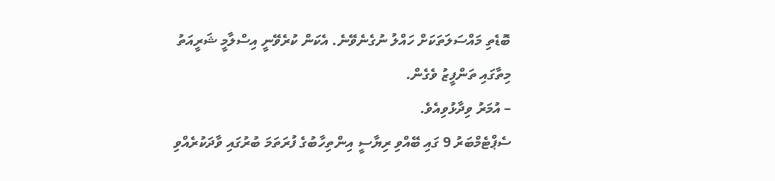ބޮޑެތި މައްސަލަތަކަށް ހައްލު ނުގެނެވޭނެ. އެކަން ކުރެވޭނީ އިސްލާމީ ޝަރީއަތު މިތާގައި ތަންފީޒު ވެގެން.
– އުމަރު ވިދާޅުވިއެވެ.
ސެޕްޓެމްބަރު 9 ގައި ބޭއްވި ރިޔާސީ އިންތިހާބުގެ ފުރަތަމަ ބުރުގައި ވާދަކުރެއްވި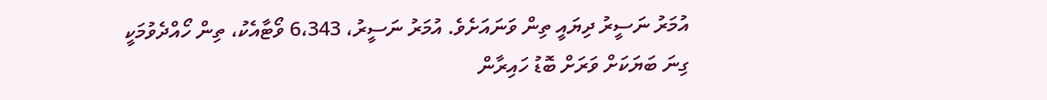އުމަރު ނަސީރު ދިޔައީ ތިން ވަނައަށެވެ. އުމަރު ނަސީރު، 6،343 ވޯޓާއެކު، ތިން ހޯއްދެވުމަކީ ގިނަ ބަޔަކަށް ވަރަށް ބޮޑު ހައިރާން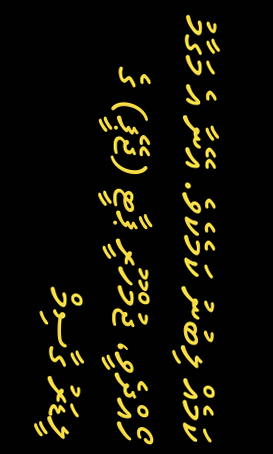ކަމެއް ލިބުނު ކަމެކެވެ. އޭނާ އެ މަގާމު ހޯއްދެވީ، ޖުމްހޫރީ ޕާޓީ (ޖޭޕީ) ގެ ލީޑަރު ގާސިމް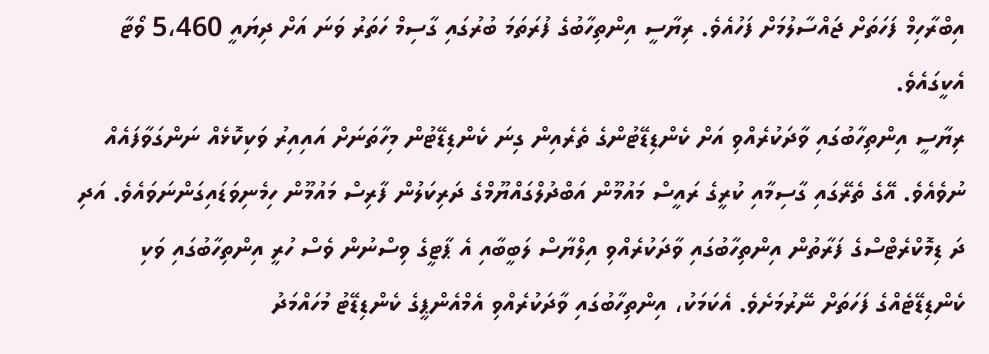އިބްރާހިމް ފަހަތަށް ޖައްސާލުމަށް ފަހުއެވެ. ރިޔާސީ އިންތިހާބުގެ ފުރަތަމަ ބުރުގައި ގާސިމް ހަތަރު ވަނަ އަށް ދިޔައީ 5،460 ވޯޓާ އެކީގައެވެ.
ރިޔާސީ އިންތިހާބުގައި ވާދަކުރެއްވި އަށް ކެންޑިޑޭޓުންގެ ތެރެއިން ގިނަ ކެންޑިޑޭޓުން މިހާތަނަށް އައިއިރު ވަކިކޮޅެއް ނަންގަވާފައެއް ނުވެއެވެ. އޭގެ ތެރޭގައި ގާސިމާއި ކުރީގެ ރައީސް މައުމޫން އަބްދުލްގައްޔޫމްގެ ދަރިކަލުން ފާރިސް މައުމޫން ހިމެނިވަޑައިގަންނަވައެވެ. އަދި ދަ ޑިމޮކްރެޓްސްގެ ފަރާތުން އިންތިހާބުގައި ވާދަކުރެއްވި އިލްޔާސް ލަބީބާއި އެ ޕާޓީގެ ވިސްނުން ވެސް ހުރީ އިންތިހާބުގައި ވަކި ކެންޑިޑޭޓެއްގެ ފަހަތަށް ނޭރުމަށެވެ. އެކަމަކު، އިންތިހާބުގައި ވާދަކުރެއްވި އެމްއެންޕީގެ ކެންޑިޑޭޓު މުހައްމަދު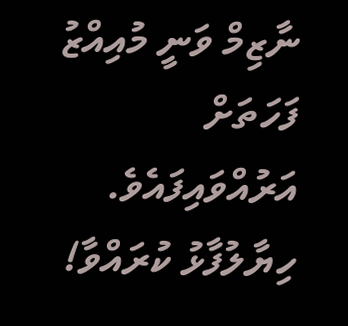ނާޒިމް ވަނީ މުއިއްޒު ފަހަތަށް އަރުއްވައިފައެވެ.
ހިޔާލުފާޅު ކުރައްވާ!